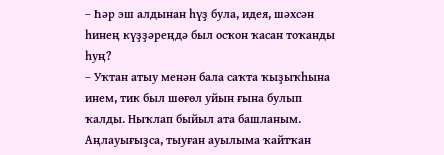– Һәр эш алдынан һүҙ була, идея, шәхсән һинең күҙҙәреңдә был осҡон ҡасан тоҡанды һуң?
– Уҡтан атыу менән бала саҡта ҡыҙыҡһына инем, тик был шөғөл уйын ғына булып ҡалды. Ныҡлап быйыл ата башланым. Аңлауығыҙса, тыуған ауылыма ҡайтҡан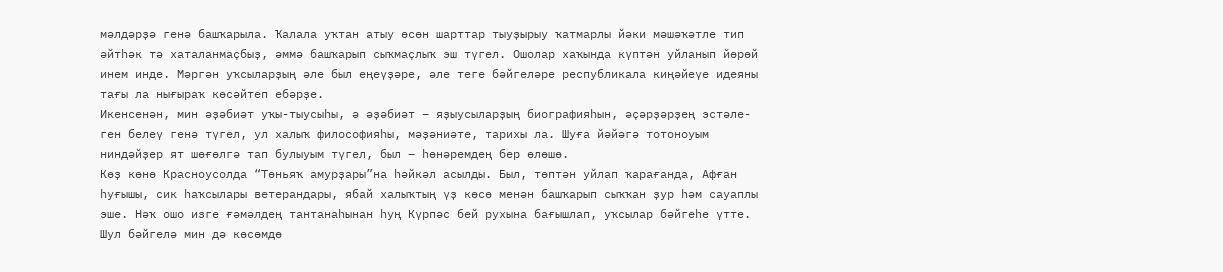мәлдәрҙә генә башҡарыла. Ҡалала уҡтан атыу өсөн шарттар тыуҙырыу ҡатмарлы йәки мәшәҡәтле тип әйтһәк тә хаталанмаҫбыҙ, әммә башҡарып сыҡмаҫлыҡ эш түгел. Ошолар хаҡында күптән уйланып йөрөй инем инде. Мәргән уҡсыларҙың әле был еңеүҙәре, әле теге бәйгеләре республикала киңәйеүе идеяны тағы ла нығыраҡ көсәйтеп ебәрҙе.
Икенсенән, мин әҙәбиәт уҡы-тыусыһы, ә әҙәбиәт – яҙыусыларҙың биографияһын, әҫәрҙәрҙең эстәле-ген белеү генә түгел, ул халыҡ философияһы, мәҙәниәте, тарихы ла. Шуға йәйәгә тотоноуым ниндәйҙер ят шөғөлгә тап булыуым түгел, был – һөнәремдең бер өлөшө.
Көҙ көнө Красноусолда “Төньяҡ амурҙары”на һәйкәл асылды. Был, төптән уйлап ҡарағанда, Афған һуғышы, сик һаҡсылары ветерандары, ябай халыҡтың үҙ көсө менән башҡарып сыҡҡан ҙур һәм сауаплы эше. Нәҡ ошо изге ғәмәлдең тантанаһынан һуң Күрпәс бей рухына бағышлап, уҡсылар бәйгеһе үтте. Шул бәйгелә мин дә көсөмдө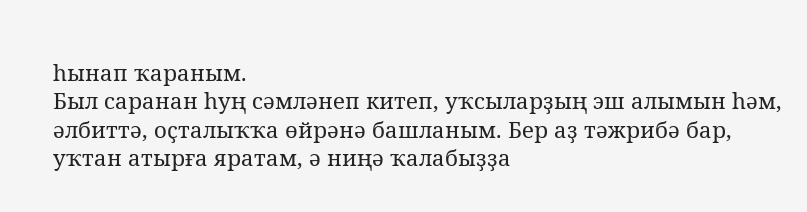һынап ҡараным.
Был саранан һуң сәмләнеп китеп, уҡсыларҙың эш алымын һәм, әлбиттә, оҫталыҡҡа өйрәнә башланым. Бер аҙ тәжрибә бар, уҡтан атырға яратам, ә ниңә ҡалабыҙҙа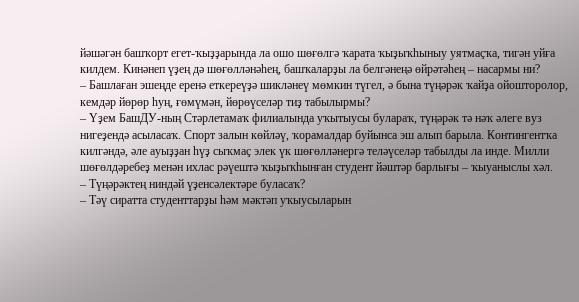йәшәгән башҡорт егет-ҡыҙҙарында ла ошо шөғөлгә ҡарата ҡыҙыҡһыныу уятмаҫҡа, тигән уйға килдем. Кинәнеп үҙең дә шөғөлләнәһең, башҡаларҙы ла белгәнеңә өйрәтәһең – насармы ни?
– Башлаған эшеңде еренә еткереүҙә шикләнеү мөмкин түгел, ә бына түңәрәк ҡайҙа ойошторолор, кемдәр йөрөр һуң, ғөмүмән, йөрөүселәр тиҙ табылырмы?
– Үҙем БашДУ-ның Стәрлетамаҡ филиалында уҡытыусы булараҡ, түңәрәк тә нәҡ әлеге вуз нигеҙендә асыласаҡ. Спорт залын көйләү, ҡорамалдар буйынса эш алып барыла. Контингентҡа килгәндә, әле ауыҙҙан һүҙ сыҡмаҫ элек үк шөғөлләнергә теләүселәр табылды ла инде. Милли шөғөлдәребеҙ менән ихлас рәүештә ҡыҙыҡһынған студент йәштәр барлығы – ҡыуаныслы хәл.
– Түңәрәктең ниндәй үҙенсәлектәре буласаҡ?
– Тәү сиратта студенттарҙы һәм мәктәп уҡыусыларын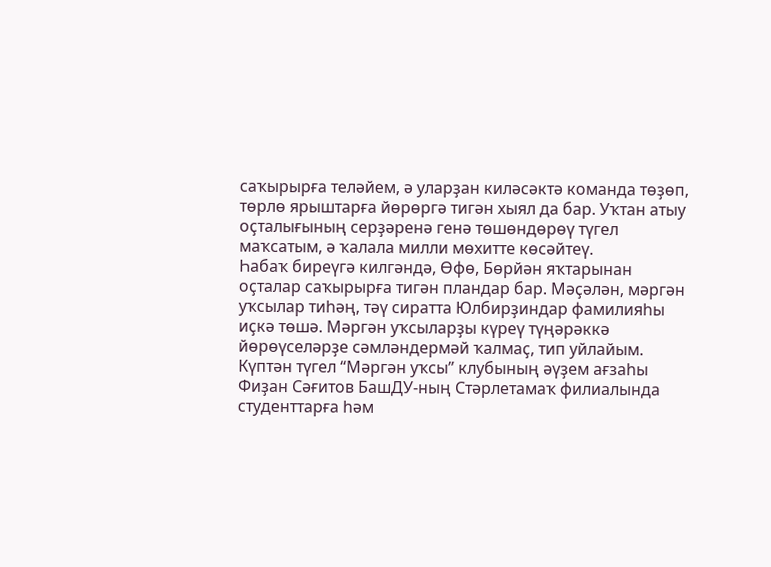саҡырырға теләйем, ә уларҙан киләсәктә команда төҙөп, төрлө ярыштарға йөрөргә тигән хыял да бар. Уҡтан атыу оҫталығының серҙәренә генә төшөндөрөү түгел маҡсатым, ә ҡалала милли мөхитте көсәйтеү.
Һабаҡ биреүгә килгәндә, Өфө, Бөрйән яҡтарынан оҫталар саҡырырға тигән пландар бар. Мәҫәлән, мәргән уҡсылар тиһәң, тәү сиратта Юлбирҙиндар фамилияһы иҫкә төшә. Мәргән уҡсыларҙы күреү түңәрәккә йөрөүселәрҙе сәмләндермәй ҡалмаҫ, тип уйлайым. Күптән түгел “Мәргән уҡсы” клубының әүҙем ағзаһы Фиҙан Сәғитов БашДУ-ның Стәрлетамаҡ филиалында студенттарға һәм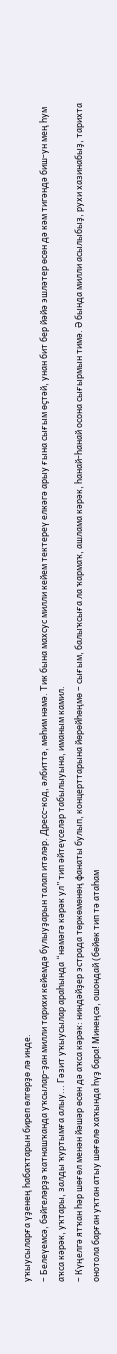уҡыусыларға үҙенең һабаҡтарын биреп өлгөрҙө лә инде.
– Белеүемсә, бәйгеләрҙә ҡатнашҡанда уҡсылар-ҙан милли тарихи кейемдә булыуҙарын талап итәләр. Дресс-код, әлбиттә, мөһим нәмә. Тик бына махсус милли кейем тектереү елкәгә арыу ғына сығым өҫтәй, унан бит бер йәйә эшләтер өсөн дә кәм тигәндә биш-ун мең һум аҡса кәрәк, уҡтары, залды ҡуртымға алыу... Гәзит уҡыусылар араһында “нәмәгә кәрәк ул” тип әйтеүселәр табылыуына, иманым камил.
– Күңелгә ятҡан һәр шөғөл менән йәшәр өсөн дә аҡса кәрәк: ниндәйҙер эстрада төркөмөнөң фанаты булып, концерттарына йөрөйһөңмө – сығым, балыҡсыға ла ҡармаҡ, ашлама кәрәк, һанай-һанай осона сығырмын тимә. Ә бында милли асылыбыҙ, рухи хазинабыҙ, тарихта онотола барған уҡтан атыу шөғөлө хаҡында һүҙ бара! Минеңсә, ошондай (бөйөк тип тә атаһам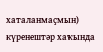хаталанмаҫмын) күренештәр хаҡында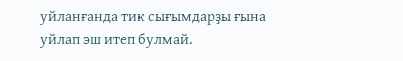уйланғанда тик сығымдарҙы ғына уйлап эш итеп булмай.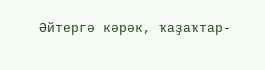Әйтергә кәрәк, ҡаҙаҡтар-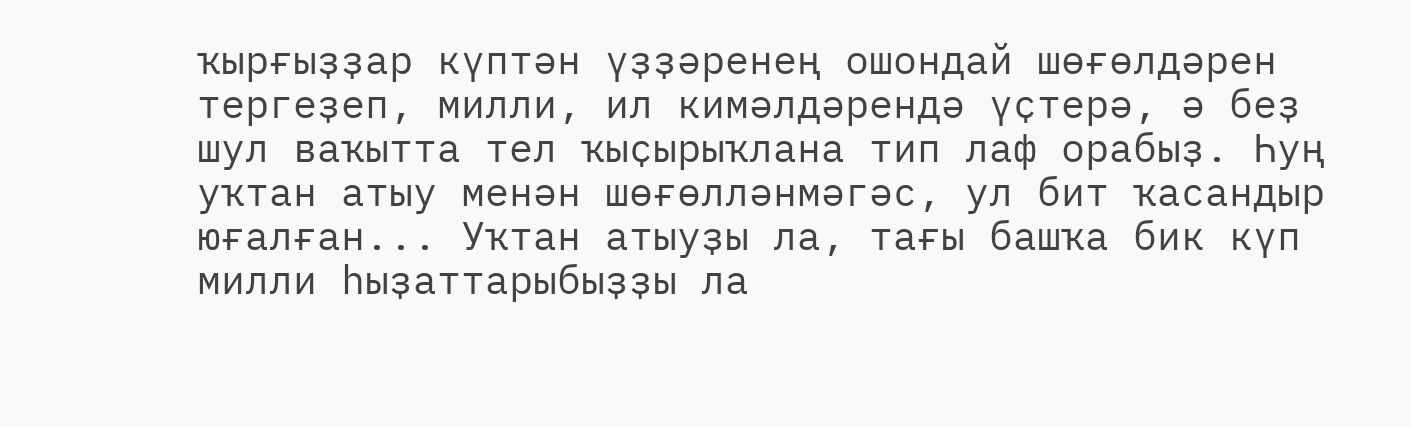ҡырғыҙҙар күптән үҙҙәренең ошондай шөғөлдәрен тергеҙеп, милли, ил кимәлдәрендә үҫтерә, ә беҙ шул ваҡытта тел ҡыҫырыҡлана тип лаф орабыҙ. Һуң уҡтан атыу менән шөғөлләнмәгәс, ул бит ҡасандыр юғалған... Уҡтан атыуҙы ла, тағы башҡа бик күп милли һыҙаттарыбыҙҙы ла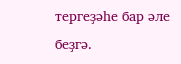тергеҙәһе бар әле беҙгә.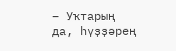– Уҡтарың да, һүҙҙәрең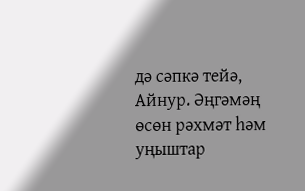дә сәпкә тейә, Айнур. Әңгәмәң өсөн рәхмәт һәм уңыштар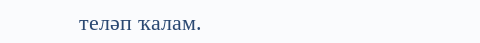теләп ҡалам.